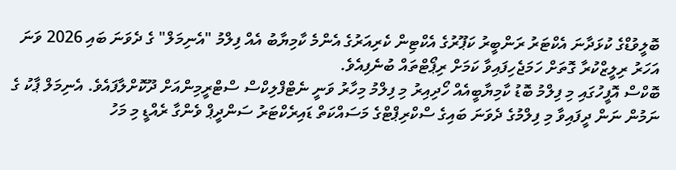ބޮލީވުޑްގެ ކުޅަދާނަ އެކްޓަރު ރަންބީރު ކަޕޫރުގެ އެކްޓިން ކެރިއަރުގެ އެންމެ ކާމިޔާބު އެއް ފިލްމު "އެނިމަލް" ގެ ދެވަނަ ބައި 2026 ވަނަ އަހަރު ރިލީޒްކުރާ ގޮތަށް ހަމަޖެހިފައިވާ ކަމަށް ރިޕޯޓްތައް ބުނެފިއެވެ.
ބޮކްސް އޮފީހުގައި މި ފިލްމު ބޮޑު ކާމިޔާބީއެއް ހޯދިއިރު މި ފިލްމު މިހާރު ވަނީ ނެޓްފްލިކްސް ސްޓްރީމިންއަށް ދޫކޮށްލާފައެވެ. އެނިމަލް ޕާކު ގެ ނަމުން ނަން ދީފައިވާ މި ފިލްމުގެ ދެވަނަ ބައިގެ ސްކްރިޕްޓްގެ މަސައްކަތް ޑައިރެކްޓަރު ސަންދީޕް ވެންގާ ރެއްޑީ މި މަހު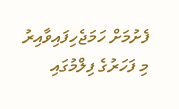ފެށުމަށް ހަމަޖެހިފައިވާއިރު މި ފަހަރުގެ ފިލްމުގައި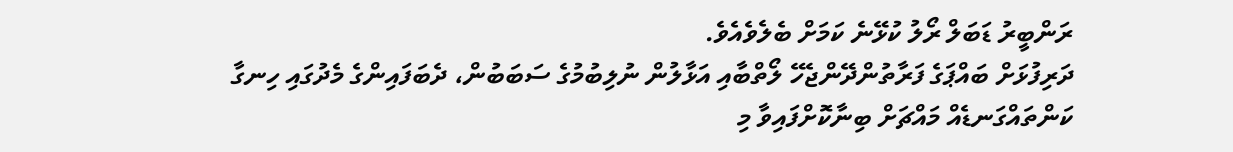ރަންބީރު ޑަބަލް ރޯލު ކުޅޭނެ ކަމަށް ބެލެވެއެވެ.
ދަރިފުޅަށް ބައްޕަގެ ފަރާތުންދޭންޖެހޭ ލޯތްބާއި އަޅާލުން ނުލިބުމުގެ ސަބަބުން، ދެބަފައިންގެ މެދުގައި ހިނގާ ކަންތައްގަނޑެއް މައްޗަށް ބިނާކޮށްފައިވާ މި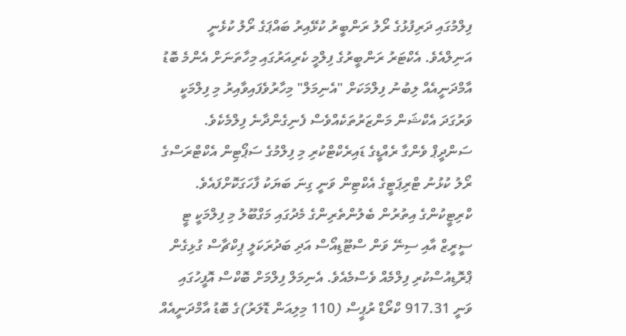ފިލްމުގައި ދަރިފުޅުގެ ރޯލު ރަންބީރު ކުޅޭއިރު ބައްޕަގެ ރޯލު ކުޅެނީ އަނިލްއެވެ. އެކްޓަރު ރަންބީރުގެ ފިލްމީ ކެރިއަރުގައި މިހާތަނަށް އެންމެ ބޮޑު އާމްދަނީއެއް ލިބުނު ފިލްމަކަށް "އެނިމަލް" މިހާރުވެފައިވާއިރު މި ފިލްމަކީ ވަރުގަދަ އެކްޝަން މަންޒަރުތަކެއްވެސް ފެނިގެންދާނެ ފިލްމެކެވެ. ސަންދީޕް ވެންގާ ރެއްޑީގެ ޑައިރެކްޓްކުރި މި ފިލްމުގެ ސަޕޯޓިން އެކްޓްރަސްގެ ރޯލު ކުޅުނު ޓްރިޕަޓީގެ އެކްޓިން ވަނީ ގިނަ ބަޔަކު ފާހަގަކޮށްފައެވެ. ކްރިޓީކުންގެ އިތުރުން ބެލުންތެރިންގެ މެދުގައި މަގްބޫލު މި ފިލްމަކީ ޓީ ސީރީޒް އާއި ސިނޭ ވަން ސްޓޫޑިއޯސް އަދި ބަދުރަކަލީ ޕިކްޗާސް ގުޅިގެން ޕްރޮޑިއުސްކުރި ފިލްމެއް ވެސްމެއެވެ. އެނިމަލް ފިލްމަށް ބޮކްސް އޮފީހުގައި ވަނީ 917.31 ކްރޯޑް ރުޕީސް (110 މިލިއަން ޑޮލަރު)ގެ ބޮޑު އާމްދަނީއެއް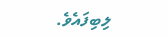ލިބިފައެވެ.